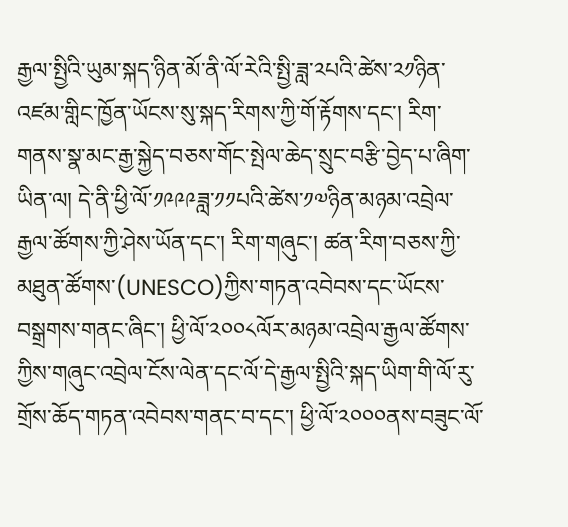རྒྱལ་སྤྱིའི་ཡུམ་སྐད་ཉིན་མོ་ནི་ལོ་རེའི་སྤྱི་ཟླ་༢པའི་ཚེས་༢༡ཉིན་འཛམ་གླིང་ཁྱོན་ཡོངས་སུ་སྐད་རིགས་ཀྱི་གོ་རྟོགས་དང་། རིག་གནས་སྣ་མང་རྒྱ་སྐྱེད་བཅས་གོང་སྤེལ་ཆེད་སྲུང་བརྩི་བྱེད་པ་ཞིག་ཡིན་ལ། དེ་ནི་ཕྱི་ལོ་༡༩༩༩ཟླ་༡༡པའི་ཚེས་༡༧ཉིན་མཉམ་འབྲེལ་རྒྱལ་ཚོགས་ཀྱི་ཤེས་ཡོན་དང་། རིག་གཞུང་། ཚན་རིག་བཅས་ཀྱི་མཐུན་ཚོགས་(UNESCO)ཀྱིས་གཏན་འབེབས་དང་ཡོངས་བསྒྲགས་གནང་ཞིང་། ཕྱི་ལོ་༢༠༠༨ལོར་མཉམ་འབྲེལ་རྒྱལ་ཚོགས་ཀྱིས་གཞུང་འབྲེལ་ངོས་ལེན་དང་ལོ་དེ་རྒྱལ་སྤྱིའི་སྐད་ཡིག་གི་ལོ་རུ་གྲོས་ཆོད་གཏན་འབེབས་གནང་བ་དང་། ཕྱི་ལོ་༢༠༠༠ནས་བཟུང་ལོ་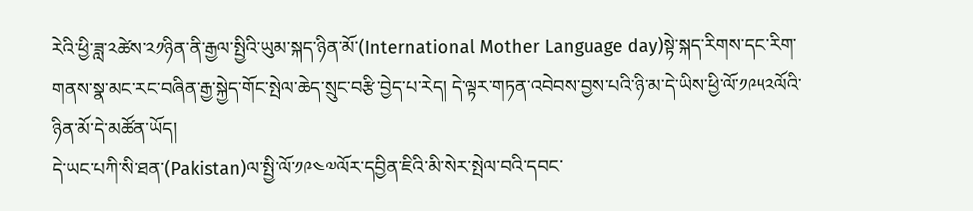རེའི་ཕྱི་ཟླ་༢ཚེས་༢༡ཉིན་ནི་རྒྱལ་སྤྱིའི་ཡུམ་སྐད་ཉིན་མོ་(International Mother Language day)སྟེ་སྐད་རིགས་དང་རིག་གནས་སྣ་མང་རང་བཞིན་རྒྱ་སྐྱེད་གོང་སྤེལ་ཆེད་སྲུང་བརྩི་བྱེད་པ་རེད། དེ་ལྟར་གཏན་འབེབས་བྱས་པའི་ཉི་མ་དེ་ཡིས་ཕྱི་ལོ་༡༩༥༢ལོའི་ཉིན་མོ་དེ་མཚོན་ཡོད།
དེ་ཡང་པཀི་སི་ཐན་(Pakistan)ལ་སྤྱི་ལོ་༡༩༤༧ལོར་དབྱིན་ཇིའི་མི་སེར་སྤེལ་བའི་དབང་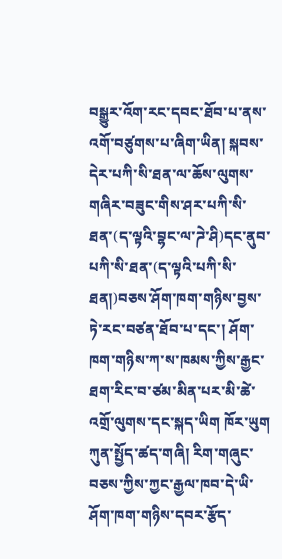བསྒྱུར་འོག་རང་དབང་ཐོབ་པ་ནས་འགོ་བཙུགས་པ་ཞིག་ཡིན། སྐབས་དེར་པཀི་སི་ཐན་ལ་ཆོས་ལུགས་གཞིར་བཟུང་གིས་ཤར་པཀི་སི་ཐན་(ད་ལྟའི་བྷང་ལ་ཌེ་ཤི)དང་ནུབ་པཀི་སི་ཐན་(ད་ལྟའི་པཀི་སི་ཐན།)བཅས་ཤོག་ཁག་གཉིས་བྱས་ཏེ་རང་བཙན་ཐོབ་པ་དང་། ཤོག་ཁག་གཉིས་ཀ་ས་ཁམས་ཀྱིས་རྒྱང་ཐག་རིང་བ་ཙམ་མིན་པར་མི་ཚེ་འགྲོ་ལུགས་དང་སྐད་ཡིག ཁོར་ཡུག ཀུན་སྤྱོད་ཚད་གཞི། རིག་གཞུང་བཅས་ཀྱིས་ཀྱང་རྒྱལ་ཁབ་དེ་ཡི་ཤོག་ཁག་གཉིས་དབར་རྩོད་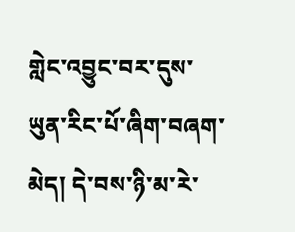གླེང་འབྱུང་བར་དུས་ཡུན་རིང་པོ་ཞིག་བཞག་མེད། དེ་བས་ཉི་མ་རེ་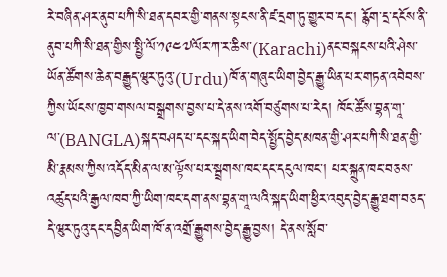རེ་བཞིན་ཤར་ནུབ་པཀི་སི་ཐན་དབར་གྱི་གནས་སྟངས་ནི་ཛ་དྲག་ཏུ་གྱུར་བ་དང་། རྙོག་དྲ་དངོས་ནི་ནུབ་པཀི་སི་ཐན་གྱིས་སྤྱི་ལོ་༡༩༤༧ལོར་ཀ་ར་ཆིས་(Karachi)ནང་བསྐངས་པའི་ཤེས་ཡོན་ཚོགས་ཆེན་བརྒྱུད་ཝུར་ཏུའུ་(Urdu)ཁོ་ན་གཞུང་ཡིག་བྱེད་རྒྱུ་ཡིན་པར་གཏན་འབེབས་ཀྱིས་ཡོངས་ཁྱབ་གསལ་བསྒྲགས་བྱས་པ་དེ་ནས་འགོ་བཙུགས་པ་རེད། ཁོང་ཚོས་བྷན་གཱ་ལ་(BANGLA)སྐད་བཤད་པ་དང་སྐད་ཡིག་བེད་སྤྱོད་བྱེད་མཁན་གྱི་ཤར་པཀི་སི་ཐན་གྱི་མི་རྣམས་ཀྱིས་འདོད་མིན་ལ་མ་ལྟོས་པར་སྦྲགས་ཁང་དང་དངུལ་ཁང་། པར་སྐྲུན་ཁང་བཅས་འཚུད་པའི་རྒྱལ་ཁབ་ཀྱི་ཡིག་ཁང་དག་ནས་བྷན་གཱ་ལའི་སྐད་ཡིག་ཕྱིར་འབུད་བྱེད་རྒྱུ་ཐག་བཅད་དེ་ཝུར་ཏུའུ་དང་དབྱིན་ཡིག་ཁོ་ན་འགྲོ་རྒྱུགས་བྱེད་རྒྱུ་བྱས། དེ་ནས་སློབ་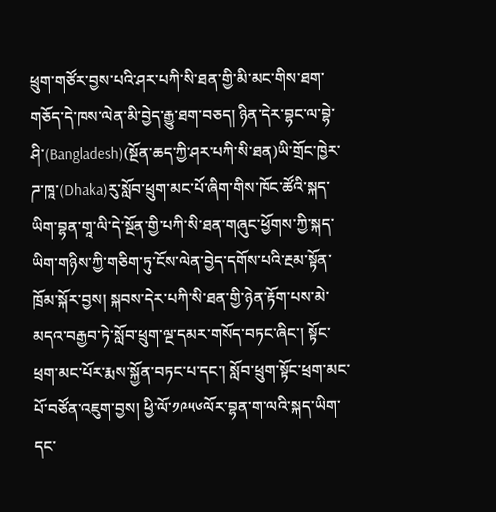ཕྲུག་གཙོར་བྱས་པའི་ཤར་པཀི་སི་ཐན་གྱི་མི་མང་གིས་ཐག་གཅོད་དེ་ཁས་ལེན་མི་བྱེད་རྒྱུ་ཐག་བཅད། ཉིན་དེར་བྷང་ལ་བྷེ་ཤི་(Bangladesh)(སྔོན་ཆད་ཀྱི་ཤར་པཀི་སི་ཐན)ཡི་གྲོང་ཁྱེར་ཌ་ཁཱ་(Dhaka)རུ་སློབ་ཕྲུག་མང་པོ་ཞིག་གིས་ཁོང་ཚོའི་སྐད་ཡིག་བྷན་གཱ་ལི་དེ་སྔོན་གྱི་པཀི་སི་ཐན་གཞུང་ཕྱོགས་ཀྱི་སྐད་ཡིག་གཉིས་ཀྱི་གཅིག་ཏུ་ངོས་ལེན་བྱེད་དགོས་པའི་རྔམ་སྟོན་ཁྲོམ་སྐོར་བྱས། སྐབས་དེར་པཀི་སི་ཐན་གྱི་ཉེན་རྟོག་པས་མེ་མདའ་བརྒྱབ་ཏེ་སློབ་ཕྲུག་ལྔ་དམར་གསོད་བཏང་ཞིང་། སྟོང་ཕྲག་མང་པོར་རྨས་སྐྱོན་བཏང་པ་དང་། སློབ་ཕྲུག་སྟོང་ཕྲག་མང་པོ་བཙོན་འཇུག་བྱས། ཕྱི་ལོ་༡༩༥༦ལོར་བྷན་ག་ལའི་སྐད་ཡིག་དང་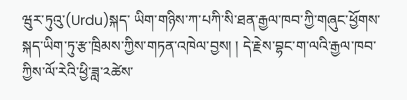ཝུར་ཏུའུ་(Urdu)སྐད་ ཡིག་གཉིས་ཀ་པཀི་སི་ཐན་རྒྱལ་ཁབ་ཀྱི་གཞུང་ཕྱོགས་སྐད་ཡིག་ཏུ་རྩ་ཁྲིམས་ཀྱིས་གཏན་འཁེལ་བྱས། ། དེ་རྗེས་བྷང་ག་ལའི་རྒྱལ་ཁབ་ཀྱིས་ལོ་རེའི་ཕྱི་ཟླ་༢ཚེས་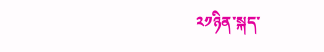༢༡ཉིན་སྐད་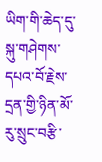ཡིག་གི་ཆེད་དུ་སྐུ་གཤེགས་དཔའ་བོ་རྗེས་དྲན་གྱི་ཉིན་མོ་རུ་སྲུང་བརྩི་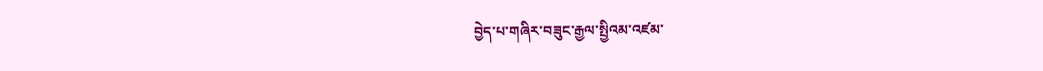བྱེད་པ་གཞིར་བཟུང་རྒྱལ་སྤྱིའམ་འཛམ་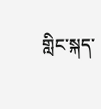གླིང་སྐད་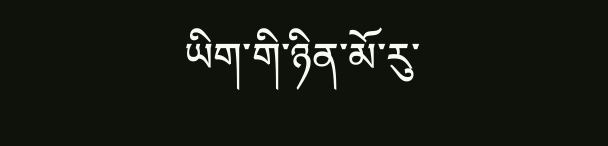ཡིག་གི་ཉིན་མོ་རུ་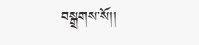བསྒྲགས་སོ།།